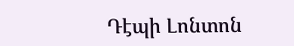Դէպի Լոնտոն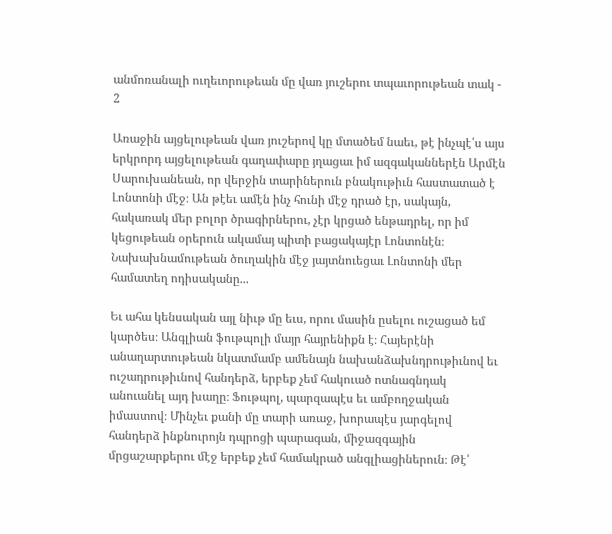անմոռանալի ուղեւորութեան մը վառ յուշերու տպաւորութեան տակ - 2

Առաջին այցելութեան վառ յուշերով կը մտածեմ նաեւ, թէ ինչպէ՛ս այս երկրորդ այցելութեան գաղափարը յղացաւ իմ ազգականներէն Արմէն Սարուխանեան, որ վերջին տարիներուն բնակութիւն հաստատած է Լոնտոնի մէջ։ Ան թէեւ ամէն ինչ հունի մէջ դրած էր, սակայն, հակառակ մեր բոլոր ծրագիրներու, չէր կրցած ենթադրել, որ իմ կեցութեան օրերուն ակամայ պիտի բացակայէր Լոնտոնէն։ Նախախնամութեան ծուղակին մէջ յայտնուեցաւ Լոնտոնի մեր համատեղ ոդիսականը...

Եւ ահա կենսական այլ նիւթ մը եւս, որու մասին ըսելու ուշացած եմ կարծես։ Անգլիան ֆութպոլի մայր հայրենիքն է։ Հայերէնի անաղարտութեան նկատմամբ ամենայն նախանձախնդրութիւնով եւ ուշադրութիւնով հանդերձ, երբեք չեմ հակուած ոտնագնդակ անուանել այդ խաղը։ Ֆութպոլ, պարզապէս եւ ամբողջական իմաստով։ Մինչեւ քանի մը տարի առաջ, խորապէս յարգելով հանդերձ ինքնուրոյն դպրոցի պարագան, միջազգային մրցաշարքերու մէջ երբեք չեմ համակրած անգլիացիներուն։ Թէ՛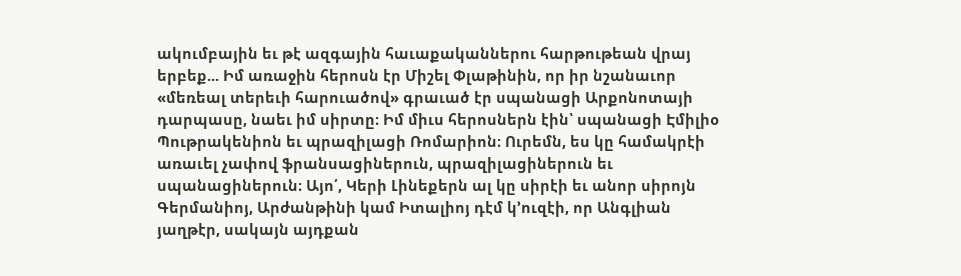ակումբային եւ թէ ազգային հաւաքականներու հարթութեան վրայ երբեք... Իմ առաջին հերոսն էր Միշել Փլաթինին, որ իր նշանաւոր «մեռեալ տերեւի հարուածով» գրաւած էր սպանացի Արքոնոտայի դարպասը, նաեւ իմ սիրտը։ Իմ միւս հերոսներն էին՝ սպանացի Էմիլիօ Պութրակենիոն եւ պրազիլացի Ռոմարիոն։ Ուրեմն, ես կը համակրէի առաւել չափով ֆրանսացիներուն, պրազիլացիներուն եւ սպանացիներուն։ Այո՛, Կերի Լինեքերն ալ կը սիրէի եւ անոր սիրոյն Գերմանիոյ, Արժանթինի կամ Իտալիոյ դէմ կ՚ուզէի, որ Անգլիան յաղթէր, սակայն այդքան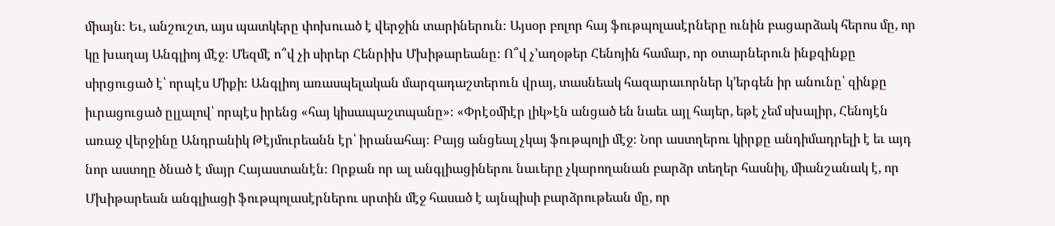միայն։ Եւ, անշուշտ, այս պատկերը փոխուած է վերջին տարիներուն։ Այսօր բոլոր հայ ֆութպոլասէրները ունին բացարձակ հերոս մը, որ կը խաղայ Անգլիոյ մէջ։ Մեզմէ ո՞վ չի սիրեր Հենրիխ Մխիթարեանը։ Ո՞վ չ՚աղօթեր Հենոյին համար, որ օտարներուն ինքզինքը սիրցուցած է՝ որպէս Միքի։ Անգլիոյ առասպելական մարզադաշտերուն վրայ, տասնեակ հազարաւորներ կ՚երգեն իր անունը՝ զինքը իւրացուցած ըլլալով՝ որպէս իրենց «հայ կիսապաշտպանը»։ «Փրէօմիէր լիկ»էն անցած են նաեւ այլ հայեր, եթէ չեմ սխալիր, Հենոյէն առաջ վերջինը Անդրանիկ Թէյմուրեանն էր՝ իրանահայ։ Բայց անցեալ չկայ ֆութպոլի մէջ։ Նոր աստղերու կիրքը անդիմադրելի է եւ այդ նոր աստղը ծնած է մայր Հայաստանէն։ Որքան որ ալ անգլիացիներու նաւերը չկարողանան բարձր տեղեր հասնիլ, միանշանակ է, որ Մխիթարեան անգլիացի ֆութպոլասէրներու սրտին մէջ հասած է այնպիսի բարձրութեան մը, որ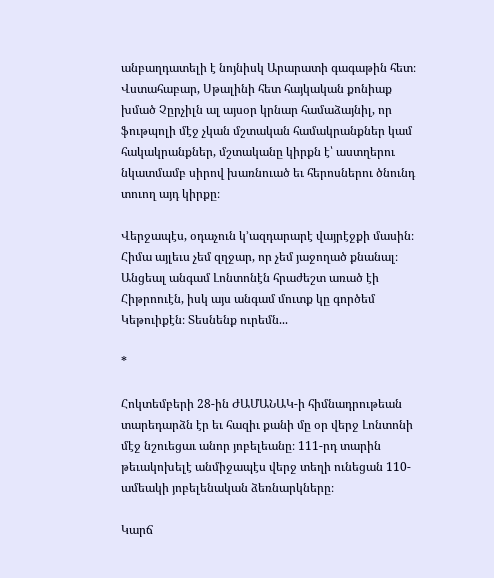անբաղդատելի է նոյնիսկ Արարատի գագաթին հետ։ Վստահաբար, Սթալինի հետ հայկական քոնիաք խմած Չըրչիլն ալ այսօր կրնար համաձայնիլ, որ ֆութպոլի մէջ չկան մշտական համակրանքներ կամ հակակրանքներ, մշտականը կիրքն է՝ աստղերու նկատմամբ սիրով խառնուած եւ հերոսներու ծնունդ տուող այդ կիրքը։

Վերջապէս, օդաչուն կ՚ազդարարէ վայրէջքի մասին։ Հիմա այլեւս չեմ զղջար, որ չեմ յաջողած քնանալ։ Անցեալ անգամ Լոնտոնէն հրաժեշտ առած էի Հիթրոուէն, իսկ այս անգամ մուտք կը գործեմ Կեթուիքէն։ Տեսնենք ուրեմն...

*

Հոկտեմբերի 28-ին ԺԱՄԱՆԱԿ-ի հիմնադրութեան տարեդարձն էր եւ հազիւ քանի մը օր վերջ Լոնտոնի մէջ նշուեցաւ անոր յոբելեանը։ 111-րդ տարին թեւակոխելէ անմիջապէս վերջ տեղի ունեցան 110-ամեակի յոբելենական ձեռնարկները։

Կարճ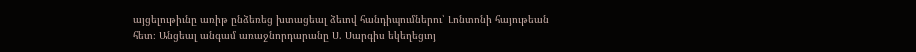այցելութիւնը առիթ ընձեռեց խտացեալ ձեւով հանդիպումներու՝ Լոնտոնի հայութեան հետ։ Անցեալ անգամ առաջնորդարանը Ս. Սարգիս եկեղեցւոյ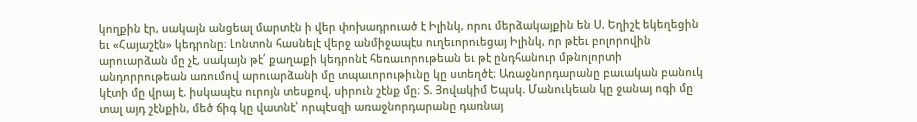կողքին էր, սակայն անցեալ մարտէն ի վեր փոխադրուած է Իլինկ, որու մերձակայքին են Ս. Եղիշէ եկեղեցին եւ «Հայաշէն» կեդրոնը։ Լոնտոն հասնելէ վերջ անմիջապէս ուղեւորուեցայ Իլինկ, որ թէեւ բոլորովին արուարձան մը չէ, սակայն թէ՛ քաղաքի կեդրոնէ հեռաւորութեան եւ թէ ընդհանուր մթնոլորտի անդորրութեան առումով արուարձանի մը տպաւորութիւնը կը ստեղծէ։ Առաջնորդարանը բաւական բանուկ կէտի մը վրայ է. իսկապէս ուրոյն տեսքով, սիրուն շէնք մը։ Տ. Յովակիմ Եպսկ. Մանուկեան կը ջանայ ոգի մը տալ այդ շէնքին, մեծ ճիգ կը վատնէ՝ որպէսզի առաջնորդարանը դառնայ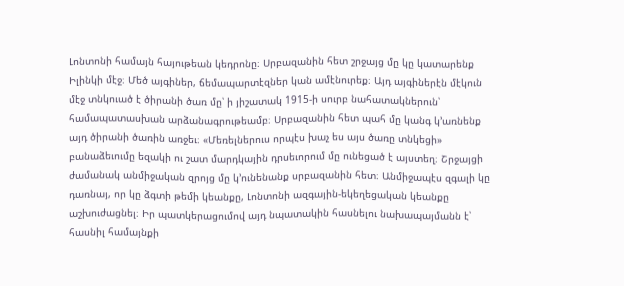Լոնտոնի համայն հայութեան կեդրոնը։ Սրբազանին հետ շրջայց մը կը կատարենք Իլինկի մէջ։ Մեծ այգիներ, ճեմապարտէզներ կան ամէնուրեք։ Այդ այգիներէն մէկուն մէջ տնկուած է ծիրանի ծառ մը՝ ի յիշատակ 1915-ի սուրբ նահատակներուն՝ համապատասխան արձանագրութեամբ։ Սրբազանին հետ պահ մը կանգ կ՚առնենք այդ ծիրանի ծառին առջեւ։ «Մեռելներուս որպէս խաչ ես այս ծառը տնկեցի» բանաձեւումը եզակի ու շատ մարդկային դրսեւորում մը ունեցած է այստեղ։ Շրջայցի ժամանակ անմիջական զրոյց մը կ՚ունենանք սրբազանին հետ։ Անմիջապէս զգալի կը դառնայ, որ կը ձգտի թեմի կեանքը, Լոնտոնի ազգային-եկեղեցական կեանքը աշխուժացնել։ Իր պատկերացումով այդ նպատակին հասնելու նախապայմանն է՝ հասնիլ համայնքի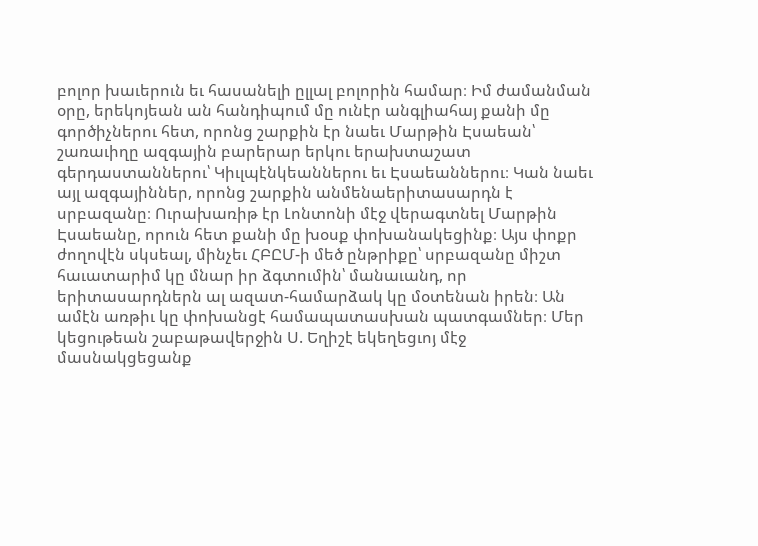բոլոր խաւերուն եւ հասանելի ըլլալ բոլորին համար։ Իմ ժամանման օրը, երեկոյեան ան հանդիպում մը ունէր անգլիահայ քանի մը գործիչներու հետ, որոնց շարքին էր նաեւ Մարթին Էսաեան՝ շառաւիղը ազգային բարերար երկու երախտաշատ գերդաստաններու՝ Կիւլպէնկեաններու եւ Էսաեաններու։ Կան նաեւ այլ ազգայիններ, որոնց շարքին անմենաերիտասարդն է սրբազանը։ Ուրախառիթ էր Լոնտոնի մէջ վերագտնել Մարթին Էսաեանը, որուն հետ քանի մը խօսք փոխանակեցինք։ Այս փոքր ժողովէն սկսեալ, մինչեւ ՀԲԸՄ-ի մեծ ընթրիքը՝ սրբազանը միշտ հաւատարիմ կը մնար իր ձգտումին՝ մանաւանդ, որ երիտասարդներն ալ ազատ-համարձակ կը մօտենան իրեն։ Ան ամէն առթիւ կը փոխանցէ համապատասխան պատգամներ։ Մեր կեցութեան շաբաթավերջին Ս. Եղիշէ եկեղեցւոյ մէջ մասնակցեցանք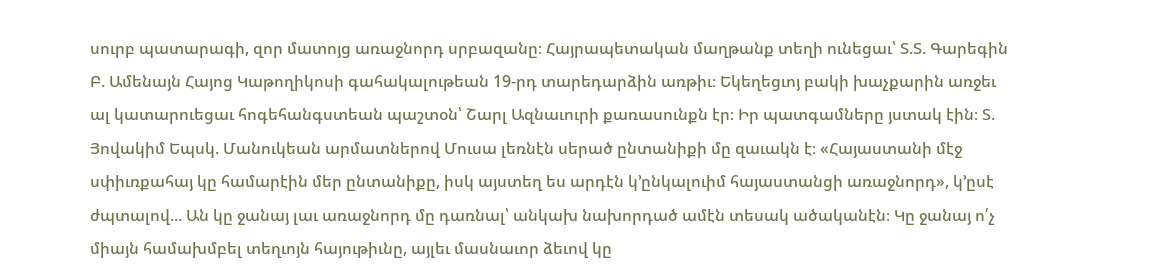սուրբ պատարագի, զոր մատոյց առաջնորդ սրբազանը։ Հայրապետական մաղթանք տեղի ունեցաւ՝ Տ.Տ. Գարեգին Բ. Ամենայն Հայոց Կաթողիկոսի գահակալութեան 19-րդ տարեդարձին առթիւ։ Եկեղեցւոյ բակի խաչքարին առջեւ ալ կատարուեցաւ հոգեհանգստեան պաշտօն՝ Շարլ Ազնաւուրի քառասունքն էր։ Իր պատգամները յստակ էին։ Տ. Յովակիմ Եպսկ. Մանուկեան արմատներով Մուսա լեռնէն սերած ընտանիքի մը զաւակն է։ «Հայաստանի մէջ սփիւռքահայ կը համարէին մեր ընտանիքը, իսկ այստեղ ես արդէն կ՚ընկալուիմ հայաստանցի առաջնորդ», կ՚ըսէ ժպտալով... Ան կը ջանայ լաւ առաջնորդ մը դառնալ՝ անկախ նախորդած ամէն տեսակ ածականէն։ Կը ջանայ ո՛չ միայն համախմբել տեղւոյն հայութիւնը, այլեւ մասնաւոր ձեւով կը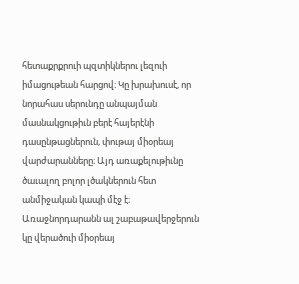հետաքրքրուի պզտիկներու լեզուի իմացութեան հարցով։ Կը խրախուսէ, որ նորահաս սերունդը անպայման մասնակցութիւն բերէ հայերէնի դասընթացներուն, փութայ միօրեայ վարժարանները։ Այդ առաքելութիւնը ծաւալող բոլոր լծակներուն հետ անմիջական կապի մէջ է։ Առաջնորդարանն ալ շաբաթավերջերուն կը վերածուի միօրեայ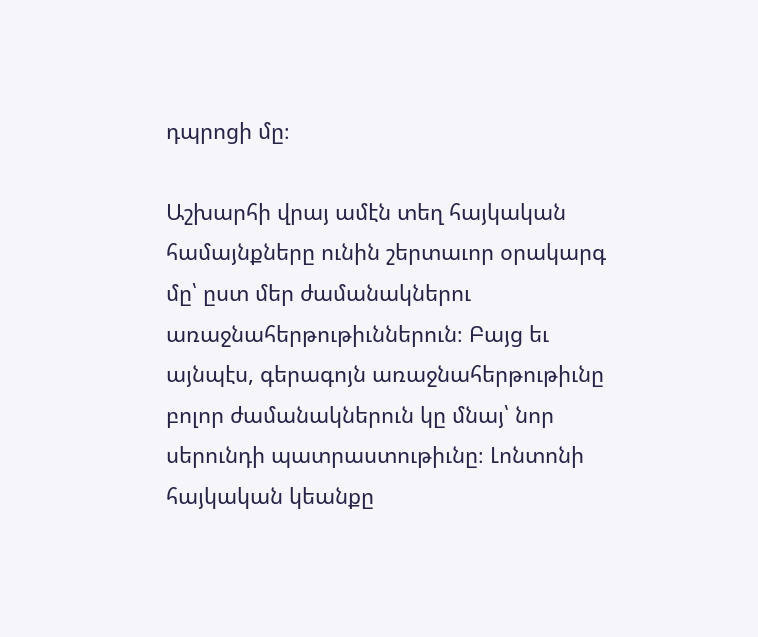դպրոցի մը։

Աշխարհի վրայ ամէն տեղ հայկական համայնքները ունին շերտաւոր օրակարգ մը՝ ըստ մեր ժամանակներու առաջնահերթութիւններուն։ Բայց եւ այնպէս, գերագոյն առաջնահերթութիւնը բոլոր ժամանակներուն կը մնայ՝ նոր սերունդի պատրաստութիւնը։ Լոնտոնի հայկական կեանքը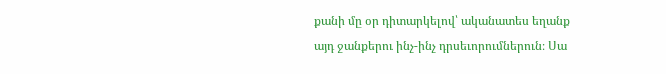քանի մը օր դիտարկելով՝ ականատես եղանք այդ ջանքերու ինչ-ինչ դրսեւորումներուն։ Սա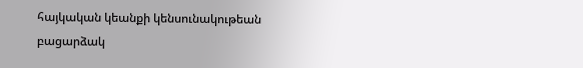հայկական կեանքի կենսունակութեան բացարձակ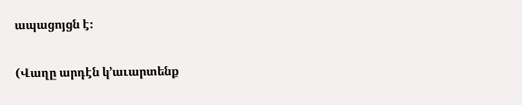ապացոյցն է։

(Վաղը արդէն կ՚աւարտենք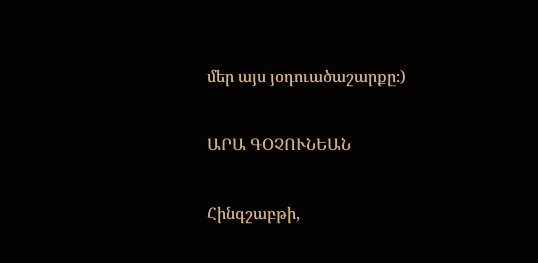մեր այս յօդուածաշարքը։)

ԱՐԱ ԳՕՉՈՒՆԵԱՆ

Հինգշաբթի,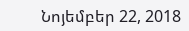Նոյեմբեր 22, 2018